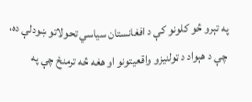په تېرو څو کلونو کې د افغانستان سیاسي تحولاتو ښودلې ده، چې د هېواد د ټولنیزو واقعیتونو او هغه څه ترمنځ چې په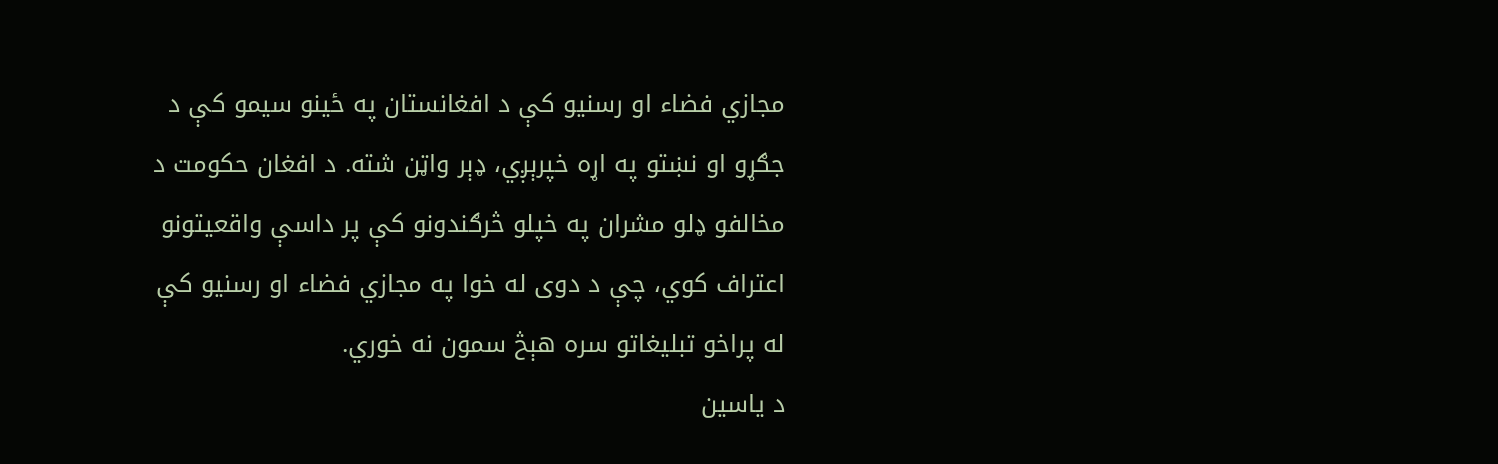مجازي فضاء او رسنیو کې د افغانستان په ځینو سیمو کې د جګړو او نښتو په اړه خپرېږي، ډېر واټن شته. د افغان حکومت د مخالفو ډلو مشران په خپلو څرګندونو کې پر داسې واقعیتونو اعتراف کوي، چې د دوی له خوا په مجازي فضاء او رسنیو کې له پراخو تبلیغاتو سره هېڅ سمون نه خوري.
د یاسین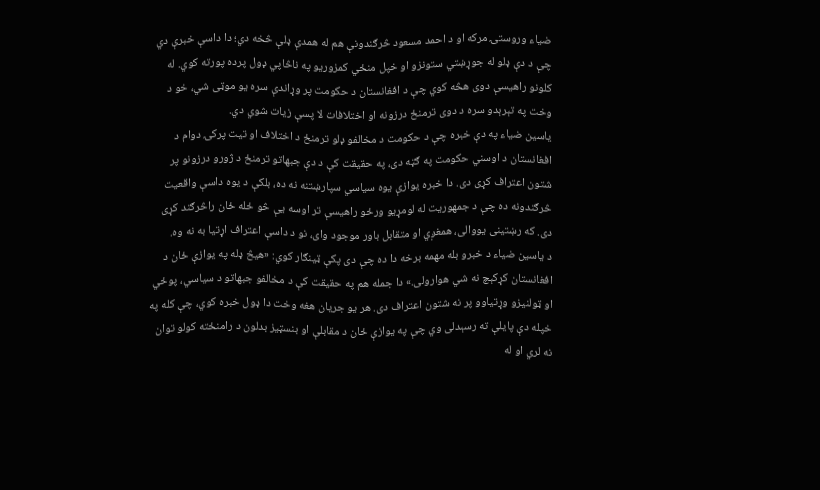ضیاء وروستۍ مرکه او د احمد مسعود څرګندونې هم له همدې ډلې څخه دي؛ دا داسې خبرې دي چې د دې ډلو له جوړښتي ستونزو او خپل منځي کمزوریو په ناڅاپي ډول پرده پورته کوي. له کلونو راهیسې دوی هڅه کوي چې د افغانستان د حکومت پر وړاندې سره یو موټی شي، خو د وخت په تېرېدو سره د دوی ترمنځ درزونه او اختلافات لا پسې زیات شوي دي.
یاسین ضیاء په دې خبره چې د حکومت د مخالفو ډلو ترمنځ د اختلاف او تیت پرکۍ دوام د افغانستان د اوسني حکومت په ګټه دی، په حقیقت کې د دې جبهاتو ترمنځ د ژورو درزونو پر شتون اعتراف کړی دی. دا خبره یوازې یوه سیاسي سپارښتنه نه ده، بلکې د یوه داسې واقعیت څرګندونه ده چې د جمهوريت له لومړیو ورځو راهیسې تر اوسه یې څو ځله ځان راڅرګند کړی دی. که رښتینی یووالی، همغږي او متقابل باور موجود وای، نو د داسې اعتراف اړتیا به نه وه.
د یاسین ضیاء د خبرو بله مهمه برخه دا ده چې دی پکې ټینګار کوي: «هیڅ ډله په یوازې ځان د افغانستان کړکېچ نه شي هوارولی.» دا جمله هم په حقیقت کې د مخالفو جبهاتو د سیاسي، پوځي او ټولنیزو وړتیاوو پر نه شتون اعتراف دی. هر یو جریان هغه وخت دا ډول خبره کوي، چې کله په خپله دې پایلې ته رسېدلی وي چې په یوازې ځان د مقابلې او بنسټیز بدلون د رامنځته کولو توان نه لري او له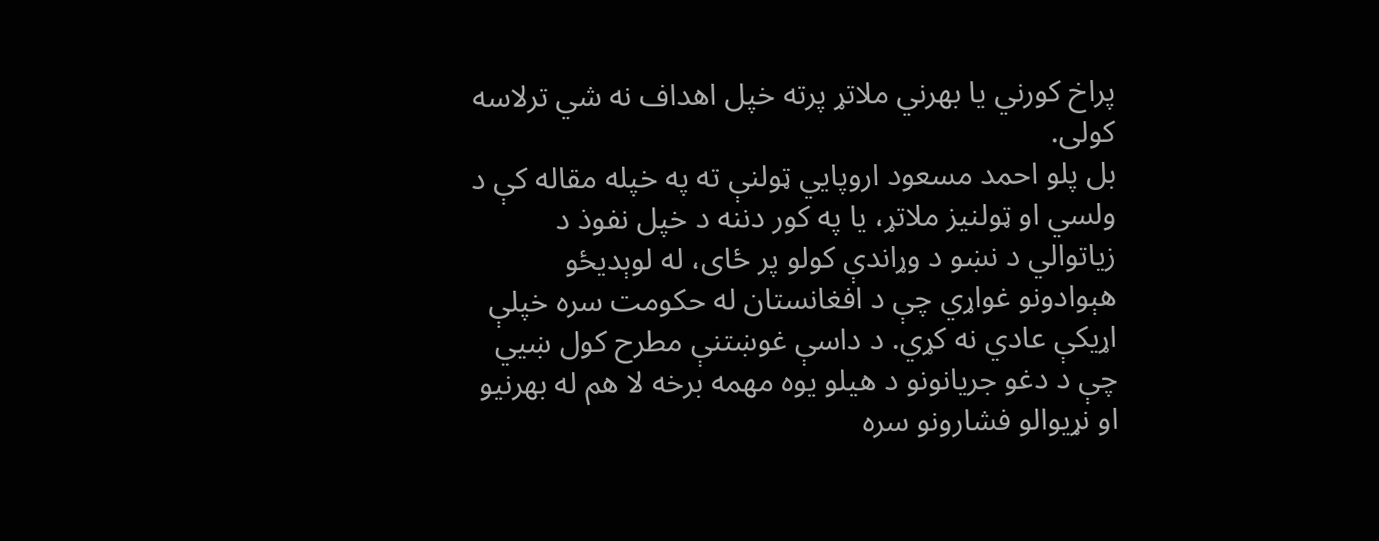پراخ کورني یا بهرني ملاتړ پرته خپل اهداف نه شي ترلاسه کولی.
بل پلو احمد مسعود اروپایي ټولنې ته په خپله مقاله کې د ولسي او ټولنیز ملاتړ، یا په کور دننه د خپل نفوذ د زیاتوالي د نښو د وړاندې کولو پر ځای، له لوېدیځو هېوادونو غواړي چې د افغانستان له حکومت سره خپلې اړیکې عادي نه کړي. د داسې غوښتنې مطرح کول ښيي چې د دغو جریانونو د هیلو یوه مهمه برخه لا هم له بهرنیو او نړیوالو فشارونو سره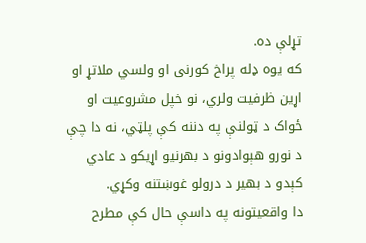تړلې ده.
که یوه ډله پراخ کورنی او ولسي ملاتړ او اړین ظرفیت ولري، نو خپل مشروعیت او ځواک د ټولنې په دننه کې پلټي، نه دا چې د نورو هېوادونو د بهرنیو اړیکو د عادي کېدو د بهیر د درولو غوښتنه وکړي.
دا واقعیتونه په داسې حال کې مطرح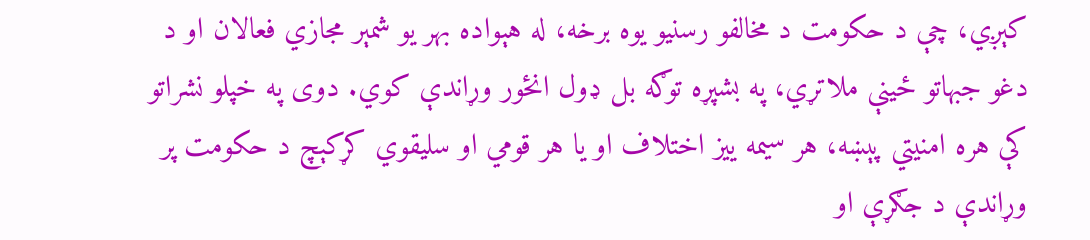کېږي، چې د حکومت د مخالفو رسنیو یوه برخه، له هېواده بهر یو شمېر مجازي فعالان او د دغو جبهاتو ځینې ملاتړي، په بشپړه توګه بل ډول انځور وړاندې کوي. دوی په خپلو نشراتو کې هره امنیتي پېښه، هر سیمه ییز اختلاف او یا هر قومي او سلیقوي کړکېچ د حکومت پر وړاندې د جګړې او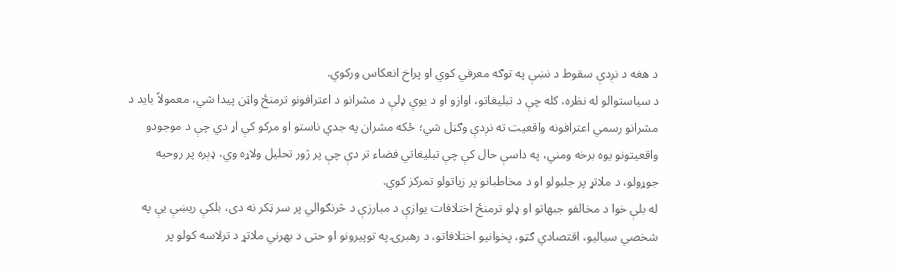د هغه د نږدې سقوط د نښې په توګه معرفي کوي او پراخ انعکاس ورکوي.
د سیاستوالو له نظره، کله چې د تبلیغاتو، اوازو او د یوې ډلې د مشرانو د اعترافونو ترمنځ واټن پیدا شي، معمولاً باید د مشرانو رسمي اعترافونه واقعیت ته نږدې وګڼل شي؛ ځکه مشران په جدي ناستو او مرکو کې اړ دي چې د موجودو واقعیتونو یوه برخه ومني، په داسې حال کې چې تبلیغاتي فضاء تر دې چې پر ژور تحلیل ولاړه وي، ډېره پر روحیه جوړولو، د ملاتړ پر جلبولو او د مخاطبانو پر زیاتولو تمرکز کوي.
له بلې خوا د مخالفو جبهاتو او ډلو ترمنځ اختلافات یوازې د مبارزې د څرنګوالي پر سر ټکر نه دی، بلکې ریښې یې په شخصي سیالیو، اقتصادي ګټو، پخوانیو اختلافاتو، د رهبرۍ په توپیرونو او حتی د بهرني ملاتړ د ترلاسه کولو پر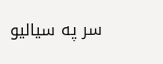سر په سیالیو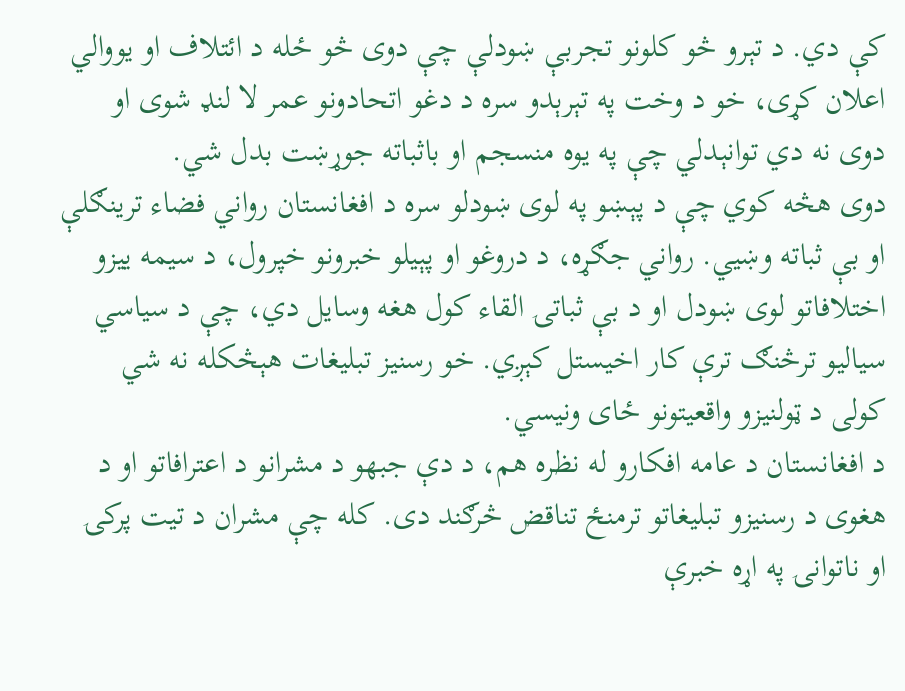کې دي. د تېرو څو کلونو تجربې ښودلې چې دوی څو ځله د ائتلاف او یووالي اعلان کړی، خو د وخت په تېرېدو سره د دغو اتحادونو عمر لا لنډ شوی او دوی نه دي توانېدلي چې په یوه منسجم او باثباته جوړښت بدل شي.
دوی هڅه کوي چې د پېښو په لوی ښودلو سره د افغانستان رواني فضاء ترینګلې او بې ثباته وښيي. رواني جګړه، د دروغو او پېیلو خبرونو خپرول، د سیمه ییزو اختلافاتو لوی ښودل او د بې ثباتۍ القاء کول هغه وسایل دي، چې د سیاسي سیالیو ترڅنګ ترې کار اخیستل کېږي. خو رسنیز تبلیغات هېڅکله نه شي کولی د ټولنیزو واقعیتونو ځای ونیسي.
د افغانستان د عامه افکارو له نظره هم، د دې جبهو د مشرانو د اعترافاتو او د هغوی د رسنیزو تبلیغاتو ترمنځ تناقض څرګند دی. کله چې مشران د تیت پرکۍ او ناتوانۍ په اړه خبرې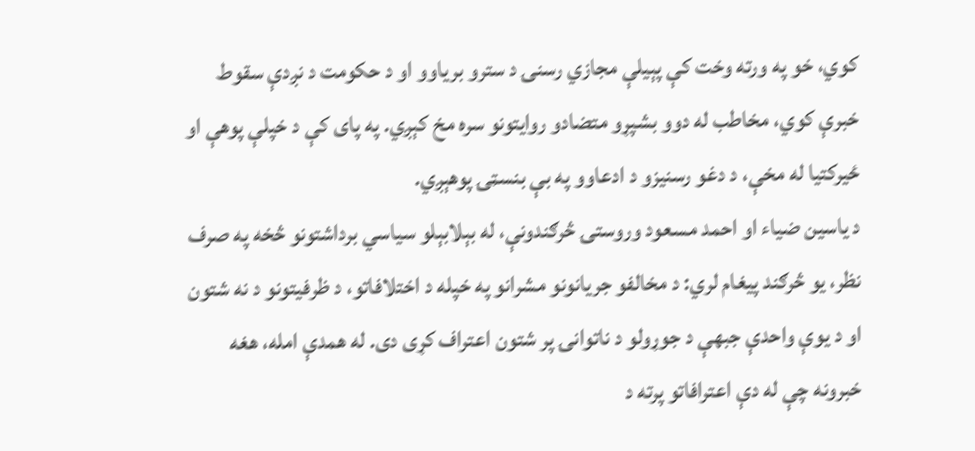کوي، خو په ورته وخت کې پېیلې مجازي رسنۍ د سترو بریاوو او د حکومت د نږدې سقوط خبرې کوي، مخاطب له دوو بشپړو متضادو روایتونو سره مخ کېږي. په پای کې د خپلې پوهې او ځیرکتیا له مخې، د دغو رسنیزو د ادعاوو په بې بنسټۍ پوهېږي.
د یاسین ضیاء او احمد مسعود وروستۍ څرګندونې، له بېلابېلو سیاسي برداشتونو څخه په صرف نظر، یو څرګند پیغام لري: د مخالفو جریانونو مشرانو په خپله د اختلافاتو، د ظرفیتونو د نه شتون او د یوې واحدې جبهې د جوړولو د ناتوانۍ پر شتون اعتراف کړی دی. له همدې امله، هغه خبرونه چې له دې اعترافاتو پرته د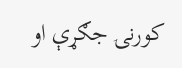کورنۍ جګړې او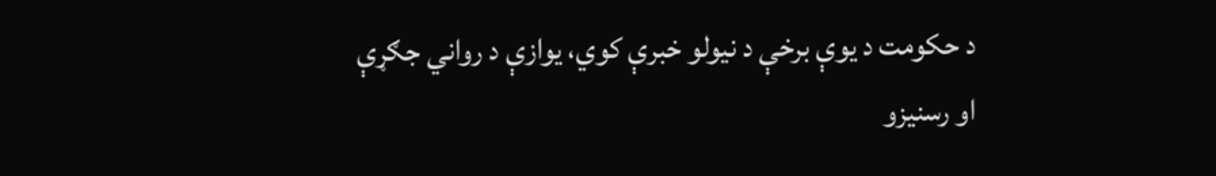د حکومت د یوې برخې د نیولو خبرې کوي، یوازې د رواني جګړې او رسنیزو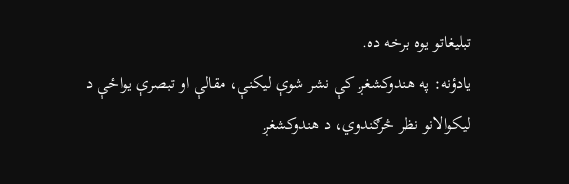تبلیغاتو یوه برخه ده.
یادؤنه: په هندوکشغږ کې نشر شوې لیکنې، مقالې او تبصرې یواځې د لیکوالانو نظر څرګندوي، د هندوکشغږ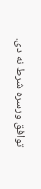توافق ورسره شرط نه دی.